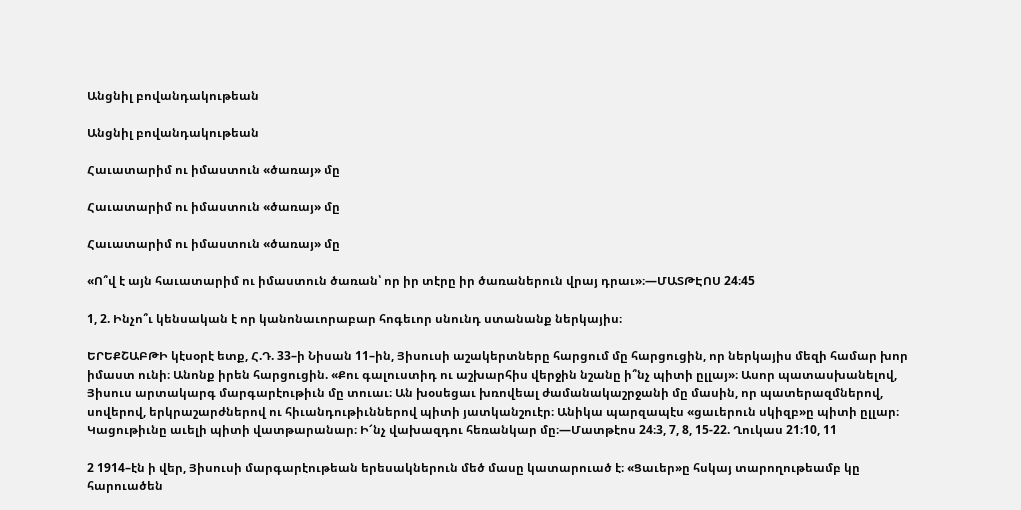Անցնիլ բովանդակութեան

Անցնիլ բովանդակութեան

Հաւատարիմ ու իմաստուն «ծառայ» մը

Հաւատարիմ ու իմաստուն «ծառայ» մը

Հաւատարիմ ու իմաստուն «ծառայ» մը

«Ո՞վ է այն հաւատարիմ ու իմաստուն ծառան՝ որ իր տէրը իր ծառաներուն վրայ դրաւ»։—ՄԱՏԹԷՈՍ 24։45

1, 2. Ինչո՞ւ կենսական է որ կանոնաւորաբար հոգեւոր սնունդ ստանանք ներկայիս։

ԵՐԵՔՇԱԲԹԻ կէսօրէ ետք, Հ.Դ. 33–ի Նիսան 11–ին, Յիսուսի աշակերտները հարցում մը հարցուցին, որ ներկայիս մեզի համար խոր իմաստ ունի։ Անոնք իրեն հարցուցին. «Քու գալուստիդ ու աշխարհիս վերջին նշանը ի՞նչ պիտի ըլլայ»։ Ասոր պատասխանելով, Յիսուս արտակարգ մարգարէութիւն մը տուաւ։ Ան խօսեցաւ խռովեալ ժամանակաշրջանի մը մասին, որ պատերազմներով, սովերով, երկրաշարժներով ու հիւանդութիւններով պիտի յատկանշուէր։ Անիկա պարզապէս «ցաւերուն սկիզբ»ը պիտի ըլլար։ Կացութիւնը աւելի պիտի վատթարանար։ Ի՜նչ վախազդու հեռանկար մը։—Մատթէոս 24։3, 7, 8, 15-22. Ղուկաս 21։10, 11

2 1914–էն ի վեր, Յիսուսի մարգարէութեան երեսակներուն մեծ մասը կատարուած է։ «Ցաւեր»ը հսկայ տարողութեամբ կը հարուածեն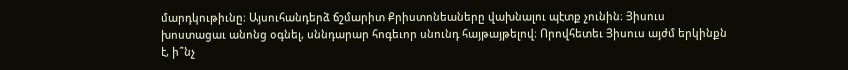մարդկութիւնը։ Այսուհանդերձ ճշմարիտ Քրիստոնեաները վախնալու պէտք չունին։ Յիսուս խոստացաւ անոնց օգնել, սննդարար հոգեւոր սնունդ հայթայթելով։ Որովհետեւ Յիսուս այժմ երկինքն է, ի՞նչ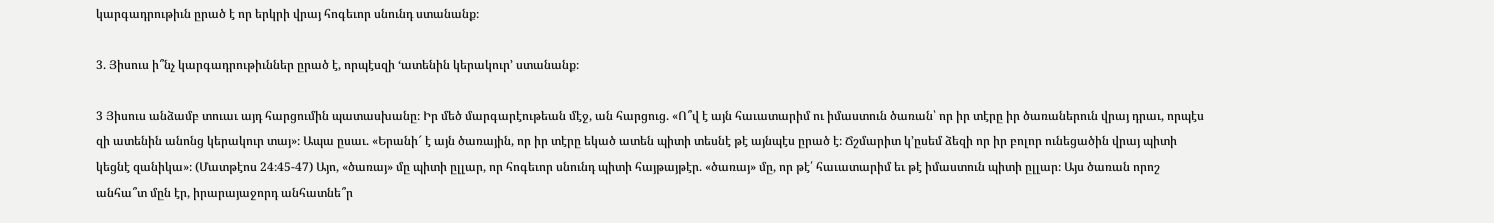կարգադրութիւն ըրած է որ երկրի վրայ հոգեւոր սնունդ ստանանք։

3. Յիսուս ի՞նչ կարգադրութիւններ ըրած է, որպէսզի ‘ատենին կերակուր’ ստանանք։

3 Յիսուս անձամբ տուաւ այդ հարցումին պատասխանը։ Իր մեծ մարգարէութեան մէջ, ան հարցուց. «Ո՞վ է այն հաւատարիմ ու իմաստուն ծառան՝ որ իր տէրը իր ծառաներուն վրայ դրաւ, որպէս զի ատենին անոնց կերակուր տայ»։ Ապա ըսաւ. «Երանի՜ է այն ծառային, որ իր տէրը եկած ատեն պիտի տեսնէ թէ այնպէս ըրած է։ Ճշմարիտ կ’ըսեմ ձեզի որ իր բոլոր ունեցածին վրայ պիտի կեցնէ զանիկա»։ (Մատթէոս 24։45-47) Այո, «ծառայ» մը պիտի ըլլար, որ հոգեւոր սնունդ պիտի հայթայթէր. «ծառայ» մը, որ թէ՛ հաւատարիմ եւ թէ իմաստուն պիտի ըլլար։ Այս ծառան որոշ անհա՞տ մըն էր, իրարայաջորդ անհատնե՞ր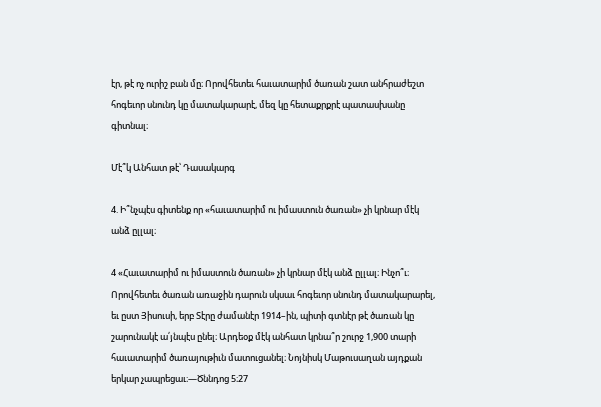էր, թէ ոչ ուրիշ բան մը։ Որովհետեւ հաւատարիմ ծառան շատ անհրաժեշտ հոգեւոր սնունդ կը մատակարարէ, մեզ կը հետաքրքրէ պատասխանը գիտնալ։

Մէ՞կ Անհատ թէ՝ Դասակարգ

4. Ի՞նչպէս գիտենք որ «հաւատարիմ ու իմաստուն ծառան» չի կրնար մէկ անձ ըլլալ։

4 «Հաւատարիմ ու իմաստուն ծառան» չի կրնար մէկ անձ ըլլալ։ Ինչո՞ւ։ Որովհետեւ ծառան առաջին դարուն սկսաւ հոգեւոր սնունդ մատակարարել, եւ ըստ Յիսուսի, երբ Տէրը ժամանէր 1914–ին, պիտի գտնէր թէ ծառան կը շարունակէ ա՛յնպէս ընել։ Արդեօք մէկ անհատ կրնա՞ր շուրջ 1,900 տարի հաւատարիմ ծառայութիւն մատուցանել։ Նոյնիսկ Մաթուսաղան այդքան երկար չապրեցաւ։—Ծննդոց 5։27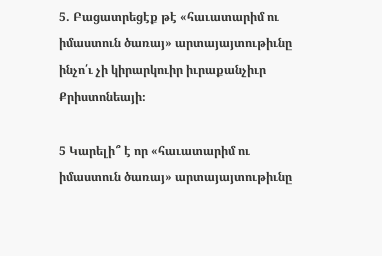5. Բացատրեցէք թէ «հաւատարիմ ու իմաստուն ծառայ» արտայայտութիւնը ինչո՛ւ չի կիրարկուիր իւրաքանչիւր Քրիստոնեայի։

5 Կարելի՞ է որ «հաւատարիմ ու իմաստուն ծառայ» արտայայտութիւնը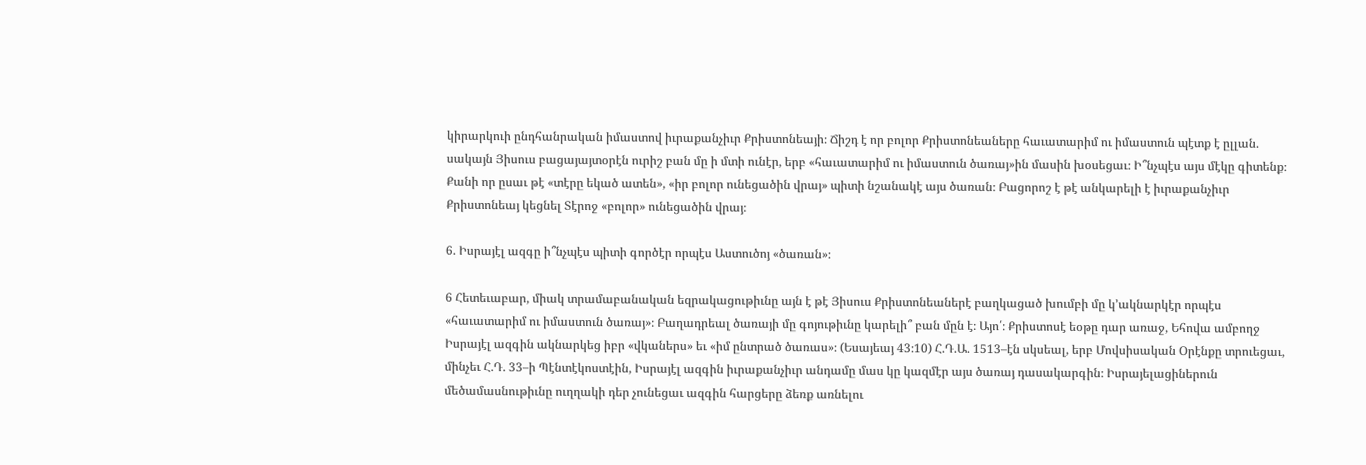կիրարկուի ընդհանրական իմաստով իւրաքանչիւր Քրիստոնեայի։ Ճիշդ է որ բոլոր Քրիստոնեաները հաւատարիմ ու իմաստուն պէտք է ըլլան. սակայն Յիսուս բացայայտօրէն ուրիշ բան մը ի մտի ունէր, երբ «հաւատարիմ ու իմաստուն ծառայ»ին մասին խօսեցաւ։ Ի՞նչպէս այս մէկը գիտենք։ Քանի որ ըսաւ թէ «տէրը եկած ատեն», «իր բոլոր ունեցածին վրայ» պիտի նշանակէ այս ծառան։ Բացորոշ է թէ անկարելի է իւրաքանչիւր Քրիստոնեայ կեցնել Տէրոջ «բոլոր» ունեցածին վրայ։

6. Իսրայէլ ազգը ի՞նչպէս պիտի գործէր որպէս Աստուծոյ «ծառան»։

6 Հետեւաբար, միակ տրամաբանական եզրակացութիւնը այն է թէ Յիսուս Քրիստոնեաներէ բաղկացած խումբի մը կ’ակնարկէր որպէս «հաւատարիմ ու իմաստուն ծառայ»։ Բաղադրեալ ծառայի մը գոյութիւնը կարելի՞ բան մըն է։ Այո՛։ Քրիստոսէ եօթը դար առաջ, Եհովա ամբողջ Իսրայէլ ազգին ակնարկեց իբր «վկաներս» եւ «իմ ընտրած ծառաս»։ (Եսայեայ 43։10) Հ.Դ.Ա. 1513–էն սկսեալ, երբ Մովսիսական Օրէնքը տրուեցաւ, մինչեւ Հ.Դ. 33–ի Պէնտէկոստէին, Իսրայէլ ազգին իւրաքանչիւր անդամը մաս կը կազմէր այս ծառայ դասակարգին։ Իսրայելացիներուն մեծամասնութիւնը ուղղակի դեր չունեցաւ ազգին հարցերը ձեռք առնելու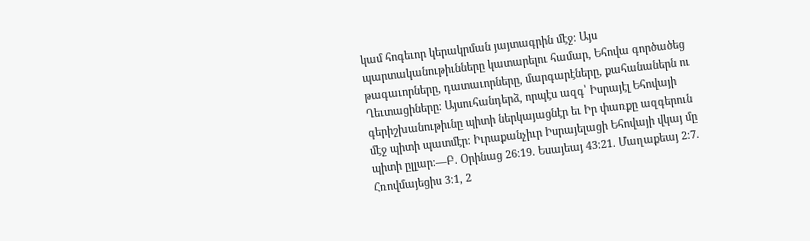կամ հոգեւոր կերակրման յայտագրին մէջ։ Այս պարտականութիւնները կատարելու համար, Եհովա գործածեց թագաւորները, դատաւորները, մարգարէները, քահանաներն ու Ղեւտացիները։ Այսուհանդերձ, որպէս ազգ՝ Իսրայէլ Եհովայի գերիշխանութիւնը պիտի ներկայացնէր եւ Իր փառքը ազգերուն մէջ պիտի պատմէր։ Իւրաքանչիւր Իսրայելացի Եհովայի վկայ մը պիտի ըլլար։—Բ. Օրինաց 26։19. Եսայեայ 43։21. Մաղաքեայ 2։7. Հռովմայեցիս 3։1, 2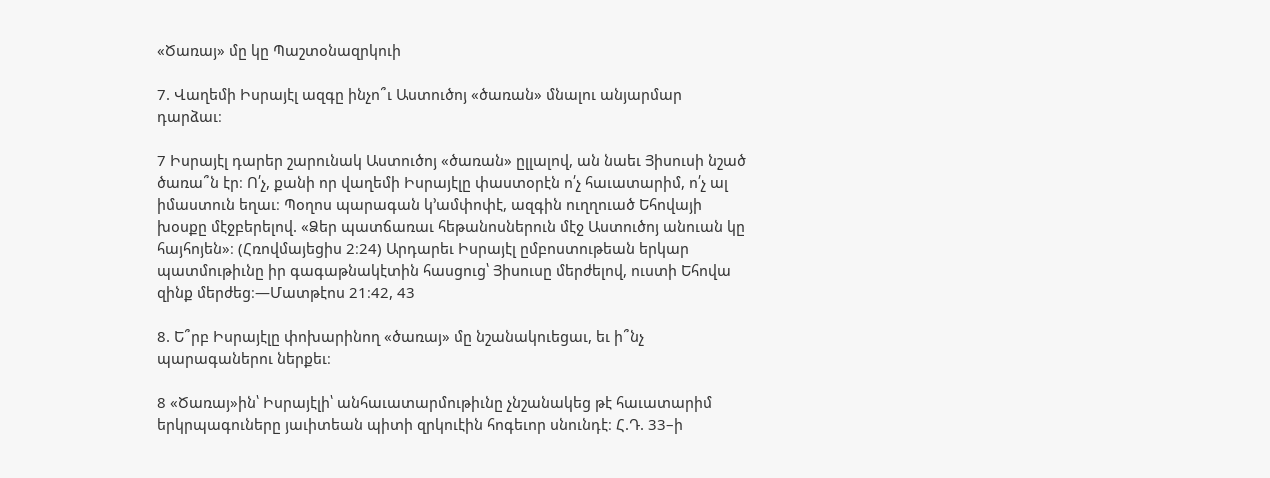«Ծառայ» մը կը Պաշտօնազրկուի

7. Վաղեմի Իսրայէլ ազգը ինչո՞ւ Աստուծոյ «ծառան» մնալու անյարմար դարձաւ։

7 Իսրայէլ դարեր շարունակ Աստուծոյ «ծառան» ըլլալով, ան նաեւ Յիսուսի նշած ծառա՞ն էր։ Ո՛չ, քանի որ վաղեմի Իսրայէլը փաստօրէն ո՛չ հաւատարիմ, ո՛չ ալ իմաստուն եղաւ։ Պօղոս պարագան կ’ամփոփէ, ազգին ուղղուած Եհովայի խօսքը մէջբերելով. «Ձեր պատճառաւ հեթանոսներուն մէջ Աստուծոյ անուան կը հայհոյեն»։ (Հռովմայեցիս 2։24) Արդարեւ Իսրայէլ ըմբոստութեան երկար պատմութիւնը իր գագաթնակէտին հասցուց՝ Յիսուսը մերժելով, ուստի Եհովա զինք մերժեց։—Մատթէոս 21։42, 43

8. Ե՞րբ Իսրայէլը փոխարինող «ծառայ» մը նշանակուեցաւ, եւ ի՞նչ պարագաներու ներքեւ։

8 «Ծառայ»ին՝ Իսրայէլի՝ անհաւատարմութիւնը չնշանակեց թէ հաւատարիմ երկրպագուները յաւիտեան պիտի զրկուէին հոգեւոր սնունդէ։ Հ.Դ. 33–ի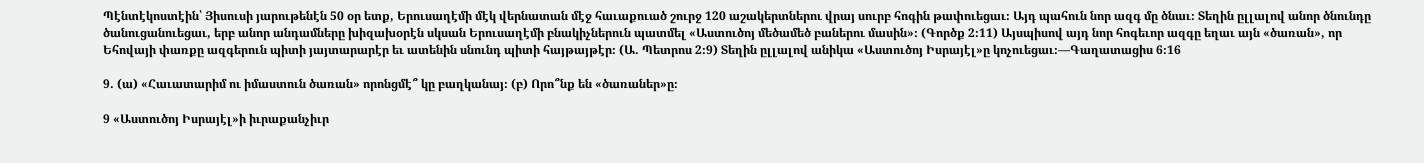Պէնտէկոստէին՝ Յիսուսի յարութենէն 50 օր ետք, Երուսաղէմի մէկ վերնատան մէջ հաւաքուած շուրջ 120 աշակերտներու վրայ սուրբ հոգին թափուեցաւ։ Այդ պահուն նոր ազգ մը ծնաւ։ Տեղին ըլլալով անոր ծնունդը ծանուցանուեցաւ, երբ անոր անդամները խիզախօրէն սկսան Երուսաղէմի բնակիչներուն պատմել «Աստուծոյ մեծամեծ բաներու մասին»։ (Գործք 2։11) Այսպիսով այդ նոր հոգեւոր ազգը եղաւ այն «ծառան», որ Եհովայի փառքը ազգերուն պիտի յայտարարէր եւ ատենին սնունդ պիտի հայթայթէր։ (Ա. Պետրոս 2։9) Տեղին ըլլալով անիկա «Աստուծոյ Իսրայէլ»ը կոչուեցաւ։—Գաղատացիս 6։16

9. (ա) «Հաւատարիմ ու իմաստուն ծառան» որոնցմէ՞ կը բաղկանայ։ (բ) Որո՞նք են «ծառաներ»ը։

9 «Աստուծոյ Իսրայէլ»ի իւրաքանչիւր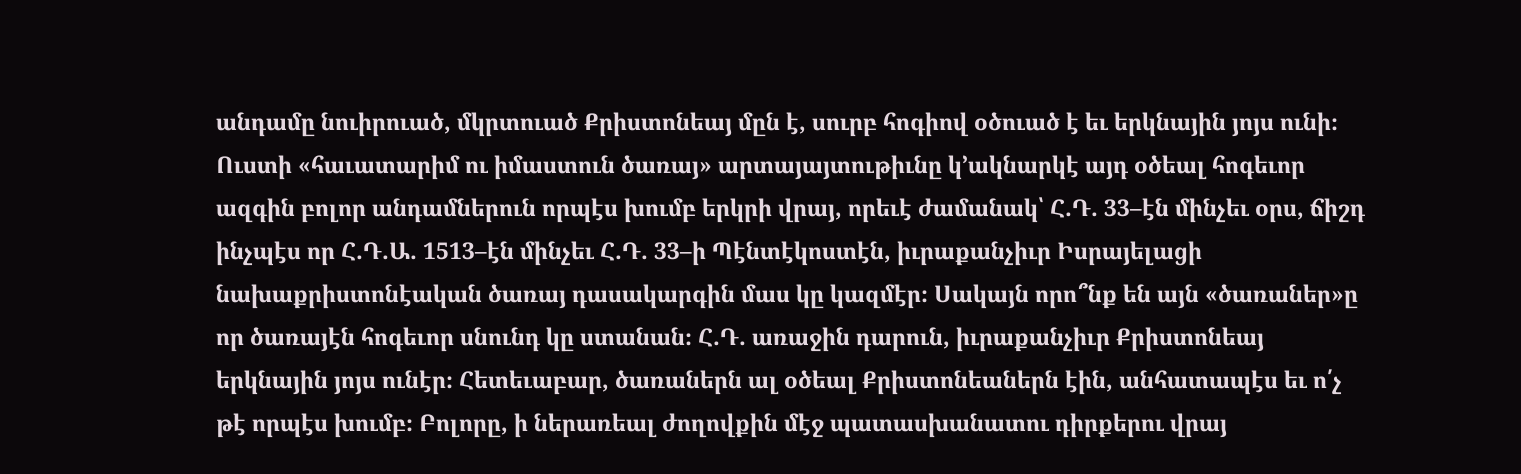անդամը նուիրուած, մկրտուած Քրիստոնեայ մըն է, սուրբ հոգիով օծուած է եւ երկնային յոյս ունի։ Ուստի «հաւատարիմ ու իմաստուն ծառայ» արտայայտութիւնը կ’ակնարկէ այդ օծեալ հոգեւոր ազգին բոլոր անդամներուն որպէս խումբ երկրի վրայ, որեւէ ժամանակ՝ Հ.Դ. 33–էն մինչեւ օրս, ճիշդ ինչպէս որ Հ.Դ.Ա. 1513–էն մինչեւ Հ.Դ. 33–ի Պէնտէկոստէն, իւրաքանչիւր Իսրայելացի նախաքրիստոնէական ծառայ դասակարգին մաս կը կազմէր։ Սակայն որո՞նք են այն «ծառաներ»ը որ ծառայէն հոգեւոր սնունդ կը ստանան։ Հ.Դ. առաջին դարուն, իւրաքանչիւր Քրիստոնեայ երկնային յոյս ունէր։ Հետեւաբար, ծառաներն ալ օծեալ Քրիստոնեաներն էին, անհատապէս եւ ո՛չ թէ որպէս խումբ։ Բոլորը, ի ներառեալ ժողովքին մէջ պատասխանատու դիրքերու վրայ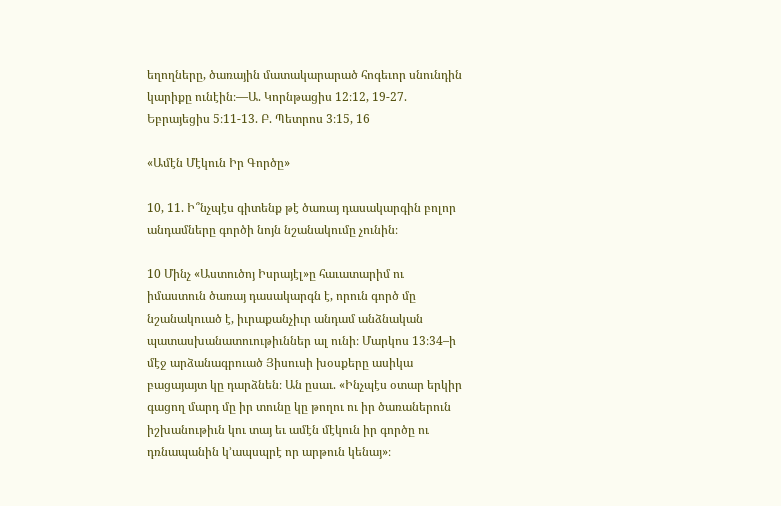եղողները, ծառային մատակարարած հոգեւոր սնունդին կարիքը ունէին։—Ա. Կորնթացիս 12։12, 19-27. Եբրայեցիս 5։11-13. Բ. Պետրոս 3։15, 16

«Ամէն Մէկուն Իր Գործը»

10, 11. Ի՞նչպէս գիտենք թէ ծառայ դասակարգին բոլոր անդամները գործի նոյն նշանակումը չունին։

10 Մինչ «Աստուծոյ Իսրայէլ»ը հաւատարիմ ու իմաստուն ծառայ դասակարգն է, որուն գործ մը նշանակուած է, իւրաքանչիւր անդամ անձնական պատասխանատուութիւններ ալ ունի։ Մարկոս 13։34–ի մէջ արձանագրուած Յիսուսի խօսքերը ասիկա բացայայտ կը դարձնեն։ Ան ըսաւ. «Ինչպէս օտար երկիր գացող մարդ մը իր տունը կը թողու ու իր ծառաներուն իշխանութիւն կու տայ եւ ամէն մէկուն իր գործը ու դռնապանին կ’ապսպրէ որ արթուն կենայ»։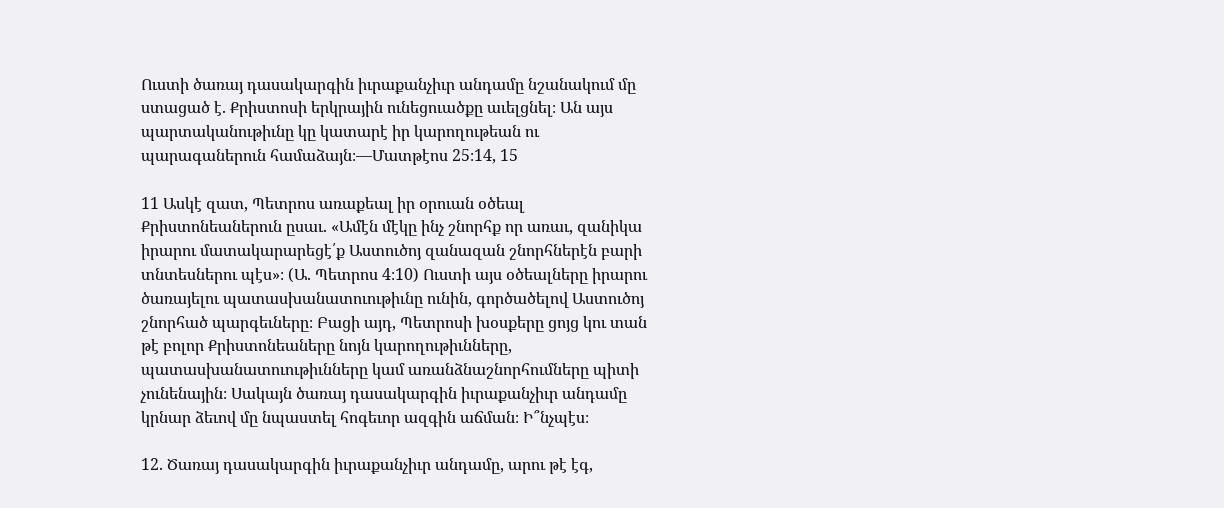Ուստի ծառայ դասակարգին իւրաքանչիւր անդամը նշանակում մը ստացած է. Քրիստոսի երկրային ունեցուածքը աւելցնել։ Ան այս պարտականութիւնը կը կատարէ իր կարողութեան ու պարագաներուն համաձայն։—Մատթէոս 25։14, 15

11 Ասկէ զատ, Պետրոս առաքեալ իր օրուան օծեալ Քրիստոնեաներուն ըսաւ. «Ամէն մէկը ինչ շնորհք որ առաւ, զանիկա իրարու մատակարարեցէ՛ք Աստուծոյ զանազան շնորհներէն բարի տնտեսներու պէս»։ (Ա. Պետրոս 4։10) Ուստի այս օծեալները իրարու ծառայելու պատասխանատուութիւնը ունին, գործածելով Աստուծոյ շնորհած պարգեւները։ Բացի այդ, Պետրոսի խօսքերը ցոյց կու տան թէ բոլոր Քրիստոնեաները նոյն կարողութիւնները, պատասխանատուութիւնները կամ առանձնաշնորհումները պիտի չունենային։ Սակայն ծառայ դասակարգին իւրաքանչիւր անդամը կրնար ձեւով մը նպաստել հոգեւոր ազգին աճման։ Ի՞նչպէս։

12. Ծառայ դասակարգին իւրաքանչիւր անդամը, արու թէ էգ,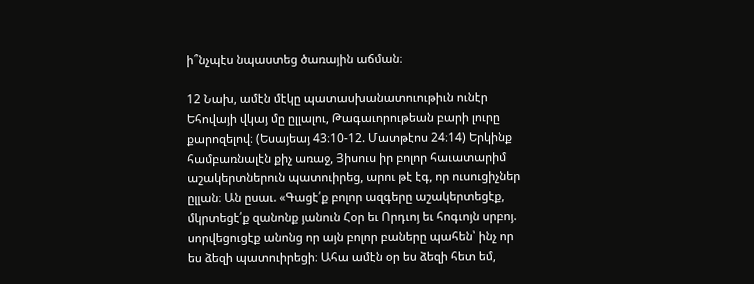ի՞նչպէս նպաստեց ծառային աճման։

12 Նախ, ամէն մէկը պատասխանատուութիւն ունէր Եհովայի վկայ մը ըլլալու, Թագաւորութեան բարի լուրը քարոզելով։ (Եսայեայ 43։10-12. Մատթէոս 24։14) Երկինք համբառնալէն քիչ առաջ, Յիսուս իր բոլոր հաւատարիմ աշակերտներուն պատուիրեց, արու թէ էգ, որ ուսուցիչներ ըլլան։ Ան ըսաւ. «Գացէ՛ք բոլոր ազգերը աշակերտեցէք, մկրտեցէ՛ք զանոնք յանուն Հօր եւ Որդւոյ եւ հոգւոյն սրբոյ. սորվեցուցէք անոնց որ այն բոլոր բաները պահեն՝ ինչ որ ես ձեզի պատուիրեցի։ Ահա ամէն օր ես ձեզի հետ եմ,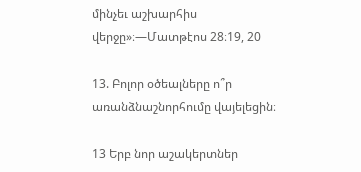մինչեւ աշխարհիս վերջը»։—Մատթէոս 28։19, 20

13. Բոլոր օծեալները ո՞ր առանձնաշնորհումը վայելեցին։

13 Երբ նոր աշակերտներ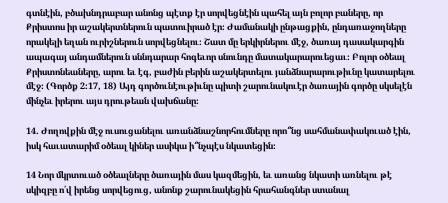գտնէին, բծախնդրաբար անոնց պէտք էր սորվեցնէին պահել այն բոլոր բաները, որ Քրիստոս իր աշակերտներուն պատուիրած էր։ Ժամանակի ընթացքին, ընդառաջողները որակելի եղան ուրիշներուն սորվեցնելու։ Շատ մը երկիրներու մէջ, ծառայ դասակարգին ապագայ անդամներուն սննդարար հոգեւոր սնունդը մատակարարուեցաւ։ Բոլոր օծեալ Քրիստոնեաները, արու եւ էգ, բաժին բերին աշակերտելու յանձնարարութիւնը կատարելու մէջ։ (Գործք 2։17, 18) Այդ գործունէութիւնը պիտի շարունակուէր ծառային գործը սկսելէն մինչեւ իրերու այս դրութեան վախճանը։

14. Ժողովքին մէջ ուսուցանելու առանձնաշնորհումները որո՞նց սահմանափակուած էին, իսկ հաւատարիմ օծեալ կիներ ասիկա ի՞նչպէս նկատեցին։

14 Նոր մկրտուած օծեալները ծառային մաս կազմեցին, եւ առանց նկատի առնելու թէ սկիզբը ո՛վ իրենց սորվեցուց, անոնք շարունակեցին հրահանգներ ստանալ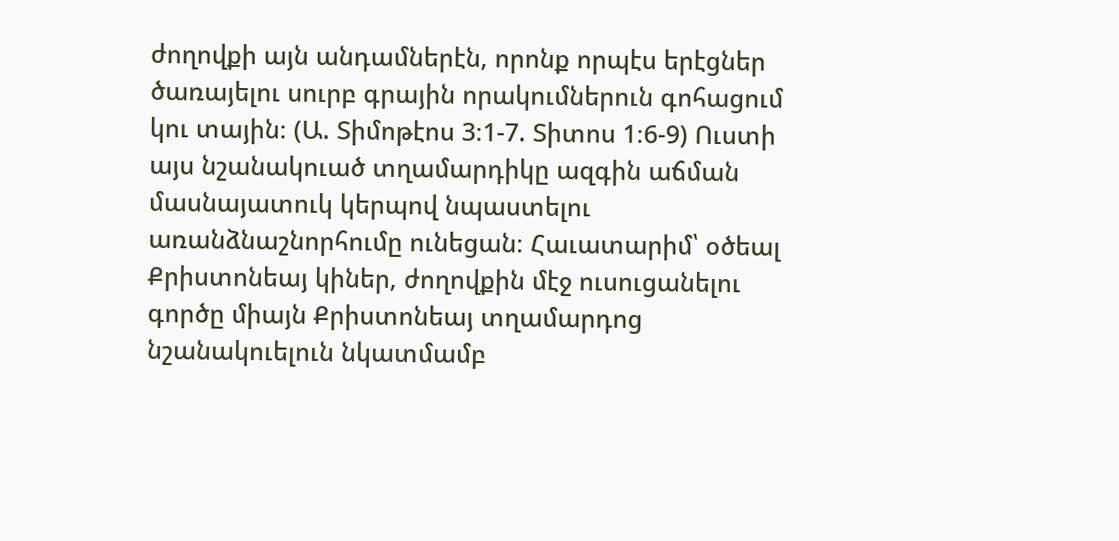ժողովքի այն անդամներէն, որոնք որպէս երէցներ ծառայելու սուրբ գրային որակումներուն գոհացում կու տային։ (Ա. Տիմոթէոս 3։1-7. Տիտոս 1։6-9) Ուստի այս նշանակուած տղամարդիկը ազգին աճման մասնայատուկ կերպով նպաստելու առանձնաշնորհումը ունեցան։ Հաւատարիմ՝ օծեալ Քրիստոնեայ կիներ, ժողովքին մէջ ուսուցանելու գործը միայն Քրիստոնեայ տղամարդոց նշանակուելուն նկատմամբ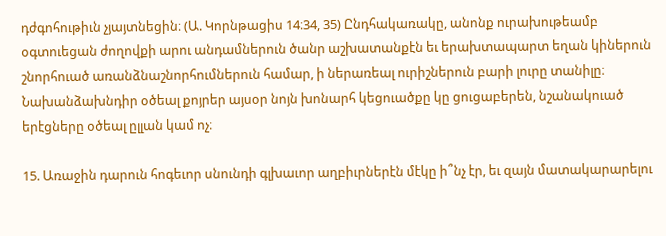դժգոհութիւն չյայտնեցին։ (Ա. Կորնթացիս 14։34, 35) Ընդհակառակը, անոնք ուրախութեամբ օգտուեցան ժողովքի արու անդամներուն ծանր աշխատանքէն եւ երախտապարտ եղան կիներուն շնորհուած առանձնաշնորհումներուն համար, ի ներառեալ ուրիշներուն բարի լուրը տանիլը։ Նախանձախնդիր օծեալ քոյրեր այսօր նոյն խոնարհ կեցուածքը կը ցուցաբերեն, նշանակուած երէցները օծեալ ըլլան կամ ոչ։

15. Առաջին դարուն հոգեւոր սնունդի գլխաւոր աղբիւրներէն մէկը ի՞նչ էր, եւ զայն մատակարարելու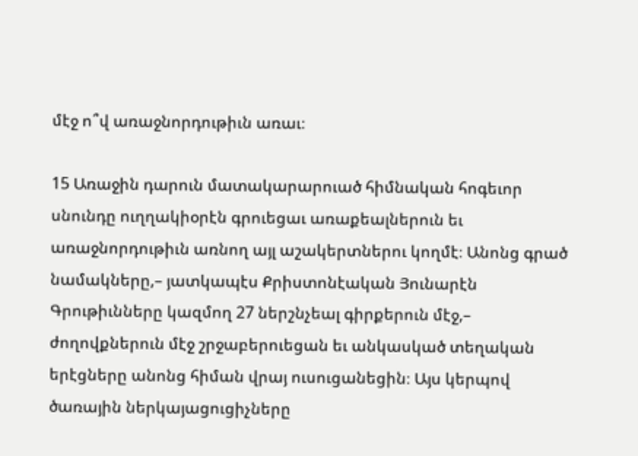մէջ ո՞վ առաջնորդութիւն առաւ։

15 Առաջին դարուն մատակարարուած հիմնական հոգեւոր սնունդը ուղղակիօրէն գրուեցաւ առաքեալներուն եւ առաջնորդութիւն առնող այլ աշակերտներու կողմէ։ Անոնց գրած նամակները,– յատկապէս Քրիստոնէական Յունարէն Գրութիւնները կազմող 27 ներշնչեալ գիրքերուն մէջ,– ժողովքներուն մէջ շրջաբերուեցան եւ անկասկած տեղական երէցները անոնց հիման վրայ ուսուցանեցին։ Այս կերպով ծառային ներկայացուցիչները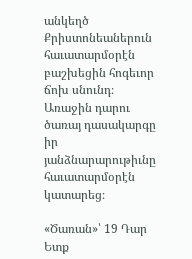անկեղծ Քրիստոնեաներուն հաւատարմօրէն բաշխեցին հոգեւոր ճոխ սնունդ։ Առաջին դարու ծառայ դասակարգը իր յանձնարարութիւնը հաւատարմօրէն կատարեց։

«Ծառան»՝ 19 Դար Ետք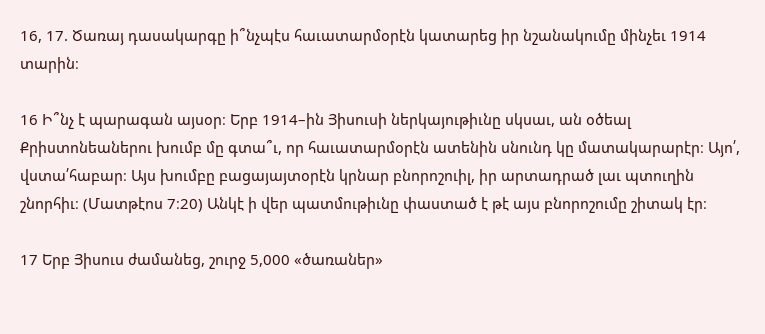16, 17. Ծառայ դասակարգը ի՞նչպէս հաւատարմօրէն կատարեց իր նշանակումը մինչեւ 1914 տարին։

16 Ի՞նչ է պարագան այսօր։ Երբ 1914–ին Յիսուսի ներկայութիւնը սկսաւ, ան օծեալ Քրիստոնեաներու խումբ մը գտա՞ւ, որ հաւատարմօրէն ատենին սնունդ կը մատակարարէր։ Այո՛, վստա՛հաբար։ Այս խումբը բացայայտօրէն կրնար բնորոշուիլ, իր արտադրած լաւ պտուղին շնորհիւ։ (Մատթէոս 7։20) Անկէ ի վեր պատմութիւնը փաստած է թէ այս բնորոշումը շիտակ էր։

17 Երբ Յիսուս ժամանեց, շուրջ 5,000 «ծառաներ»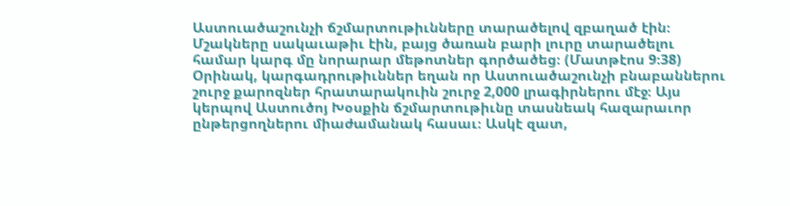Աստուածաշունչի ճշմարտութիւնները տարածելով զբաղած էին։ Մշակները սակաւաթիւ էին, բայց ծառան բարի լուրը տարածելու համար կարգ մը նորարար մեթոտներ գործածեց։ (Մատթէոս 9։38) Օրինակ, կարգադրութիւններ եղան որ Աստուածաշունչի բնաբաններու շուրջ քարոզներ հրատարակուին շուրջ 2,000 լրագիրներու մէջ։ Այս կերպով Աստուծոյ Խօսքին ճշմարտութիւնը տասնեակ հազարաւոր ընթերցողներու միաժամանակ հասաւ։ Ասկէ զատ,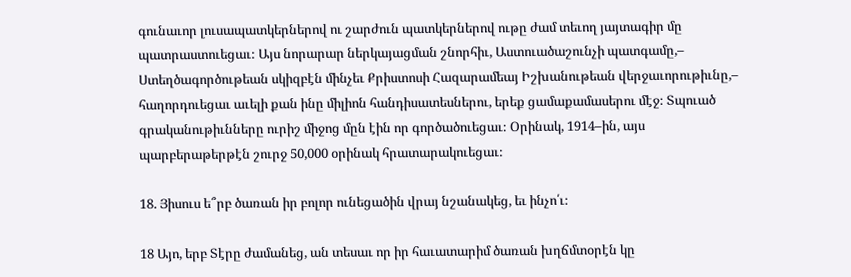գունաւոր լուսապատկերներով ու շարժուն պատկերներով ութը ժամ տեւող յայտագիր մը պատրաստուեցաւ։ Այս նորարար ներկայացման շնորհիւ, Աստուածաշունչի պատգամը,– Ստեղծագործութեան սկիզբէն մինչեւ Քրիստոսի Հազարամեայ Իշխանութեան վերջաւորութիւնը,– հաղորդուեցաւ աւելի քան ինը միլիոն հանդիսատեսներու, երեք ցամաքամասերու մէջ։ Տպուած գրականութիւնները ուրիշ միջոց մըն էին որ գործածուեցաւ։ Օրինակ, 1914–ին, այս պարբերաթերթէն շուրջ 50,000 օրինակ հրատարակուեցաւ։

18. Յիսուս ե՞րբ ծառան իր բոլոր ունեցածին վրայ նշանակեց, եւ ինչո՛ւ։

18 Այո, երբ Տէրը ժամանեց, ան տեսաւ որ իր հաւատարիմ ծառան խղճմտօրէն կը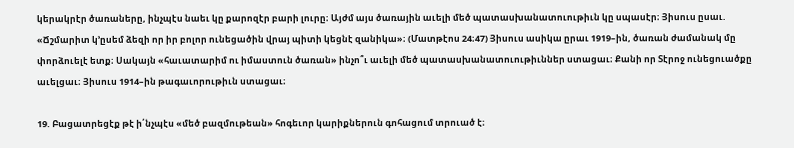կերակրէր ծառաները, ինչպէս նաեւ կը քարոզէր բարի լուրը։ Այժմ այս ծառային աւելի մեծ պատասխանատուութիւն կը սպասէր։ Յիսուս ըսաւ. «Ճշմարիտ կ’ըսեմ ձեզի որ իր բոլոր ունեցածին վրայ պիտի կեցնէ զանիկա»։ (Մատթէոս 24։47) Յիսուս ասիկա ըրաւ 1919–ին, ծառան ժամանակ մը փորձուելէ ետք։ Սակայն «հաւատարիմ ու իմաստուն ծառան» ինչո՞ւ աւելի մեծ պատասխանատուութիւններ ստացաւ։ Քանի որ Տէրոջ ունեցուածքը աւելցաւ։ Յիսուս 1914–ին թագաւորութիւն ստացաւ։

19. Բացատրեցէք թէ ի՛նչպէս «մեծ բազմութեան» հոգեւոր կարիքներուն գոհացում տրուած է։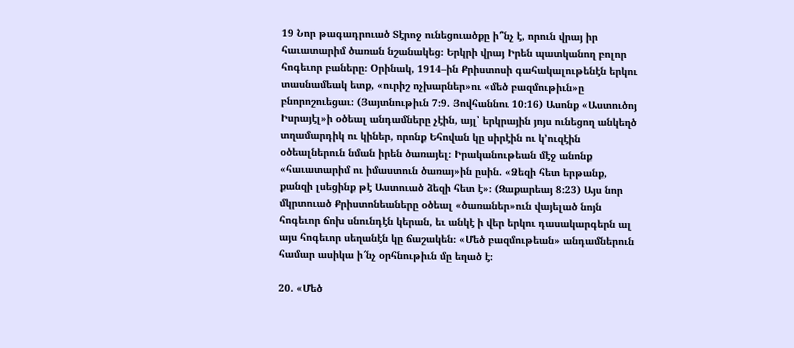19 Նոր թագադրուած Տէրոջ ունեցուածքը ի՞նչ է, որուն վրայ իր հաւատարիմ ծառան նշանակեց։ Երկրի վրայ Իրեն պատկանող բոլոր հոգեւոր բաները։ Օրինակ, 1914–ին Քրիստոսի գահակալութենէն երկու տասնամեակ ետք, «ուրիշ ոչխարներ»ու «մեծ բազմութիւն»ը բնորոշուեցաւ։ (Յայտնութիւն 7։9. Յովհաննու 10։16) Ասոնք «Աստուծոյ Իսրայէլ»ի օծեալ անդամները չէին, այլ՝ երկրային յոյս ունեցող անկեղծ տղամարդիկ ու կիներ, որոնք Եհովան կը սիրէին ու կ’ուզէին օծեալներուն նման իրեն ծառայել։ Իրականութեան մէջ անոնք «հաւատարիմ ու իմաստուն ծառայ»ին ըսին. «Ձեզի հետ երթանք, քանզի լսեցինք թէ Աստուած ձեզի հետ է»։ (Զաքարեայ 8։23) Այս նոր մկրտուած Քրիստոնեաները օծեալ «ծառաներ»ուն վայելած նոյն հոգեւոր ճոխ սնունդէն կերան, եւ անկէ ի վեր երկու դասակարգերն ալ այս հոգեւոր սեղանէն կը ճաշակեն։ «Մեծ բազմութեան» անդամներուն համար ասիկա ի՜նչ օրհնութիւն մը եղած է։

20. «Մեծ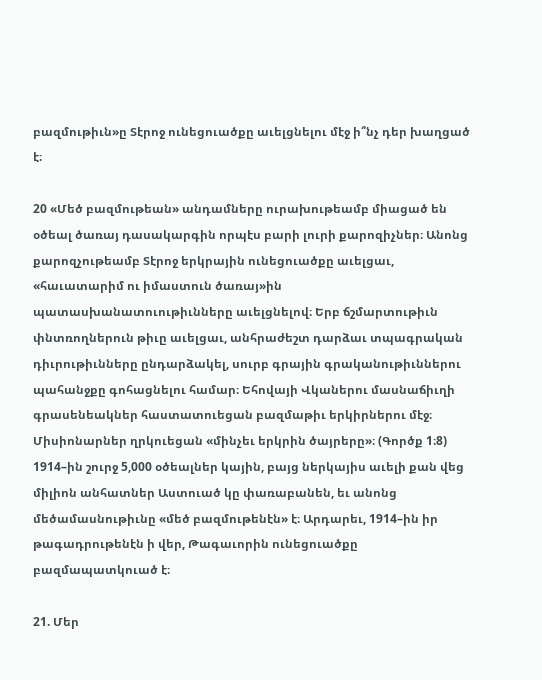բազմութիւն»ը Տէրոջ ունեցուածքը աւելցնելու մէջ ի՞նչ դեր խաղցած է։

20 «Մեծ բազմութեան» անդամները ուրախութեամբ միացած են օծեալ ծառայ դասակարգին որպէս բարի լուրի քարոզիչներ։ Անոնց քարոզչութեամբ Տէրոջ երկրային ունեցուածքը աւելցաւ, «հաւատարիմ ու իմաստուն ծառայ»ին պատասխանատուութիւնները աւելցնելով։ Երբ ճշմարտութիւն փնտռողներուն թիւը աւելցաւ, անհրաժեշտ դարձաւ տպագրական դիւրութիւնները ընդարձակել, սուրբ գրային գրականութիւններու պահանջքը գոհացնելու համար։ Եհովայի Վկաներու մասնաճիւղի գրասենեակներ հաստատուեցան բազմաթիւ երկիրներու մէջ։ Միսիոնարներ ղրկուեցան «մինչեւ երկրին ծայրերը»։ (Գործք 1։8) 1914–ին շուրջ 5,000 օծեալներ կային, բայց ներկայիս աւելի քան վեց միլիոն անհատներ Աստուած կը փառաբանեն, եւ անոնց մեծամասնութիւնը «մեծ բազմութենէն» է։ Արդարեւ, 1914–ին իր թագադրութենէն ի վեր, Թագաւորին ունեցուածքը բազմապատկուած է։

21. Մեր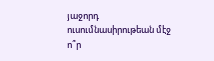յաջորդ ուսումնասիրութեան մէջ ո՞ր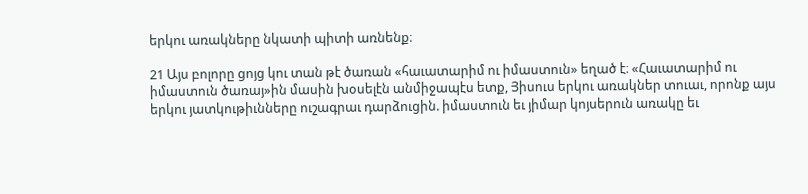երկու առակները նկատի պիտի առնենք։

21 Այս բոլորը ցոյց կու տան թէ ծառան «հաւատարիմ ու իմաստուն» եղած է։ «Հաւատարիմ ու իմաստուն ծառայ»ին մասին խօսելէն անմիջապէս ետք, Յիսուս երկու առակներ տուաւ, որոնք այս երկու յատկութիւնները ուշագրաւ դարձուցին. իմաստուն եւ յիմար կոյսերուն առակը եւ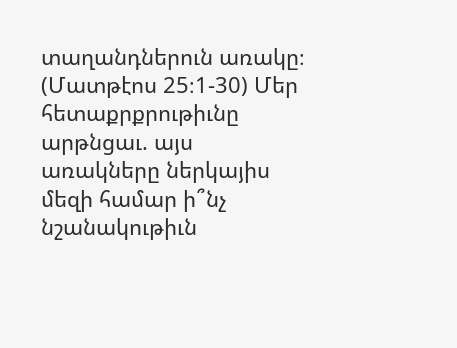տաղանդներուն առակը։ (Մատթէոս 25։1-30) Մեր հետաքրքրութիւնը արթնցաւ. այս առակները ներկայիս մեզի համար ի՞նչ նշանակութիւն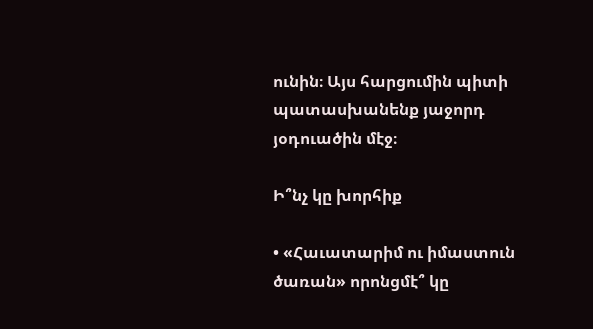ունին։ Այս հարցումին պիտի պատասխանենք յաջորդ յօդուածին մէջ։

Ի՞նչ կը խորհիք

• «Հաւատարիմ ու իմաստուն ծառան» որոնցմէ՞ կը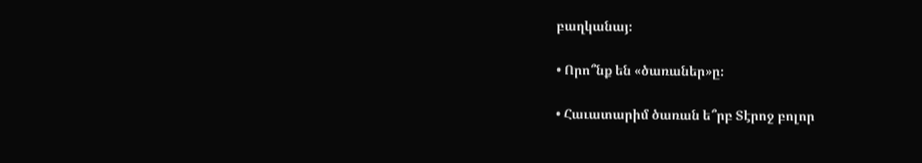բաղկանայ։

• Որո՞նք են «ծառաներ»ը։

• Հաւատարիմ ծառան ե՞րբ Տէրոջ բոլոր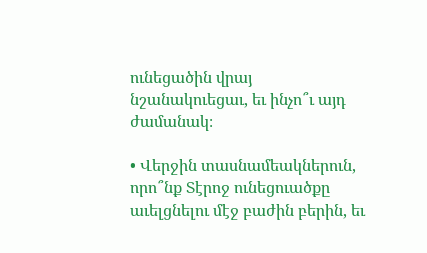ունեցածին վրայ նշանակուեցաւ, եւ ինչո՞ւ այդ ժամանակ։

• Վերջին տասնամեակներուն, որո՞նք Տէրոջ ունեցուածքը աւելցնելու մէջ բաժին բերին, եւ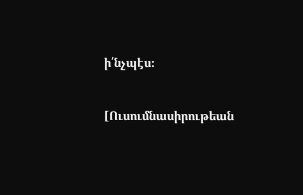ի՛նչպէս։

[Ուսումնասիրութեան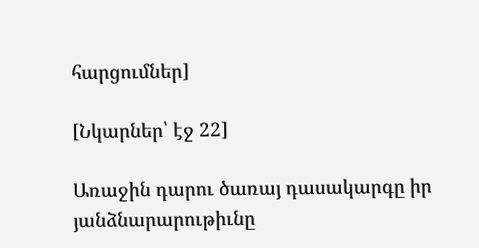հարցումներ]

[Նկարներ՝ էջ 22]

Առաջին դարու ծառայ դասակարգը իր յանձնարարութիւնը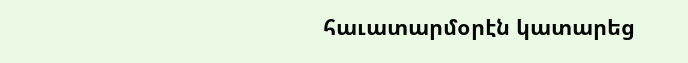հաւատարմօրէն կատարեց